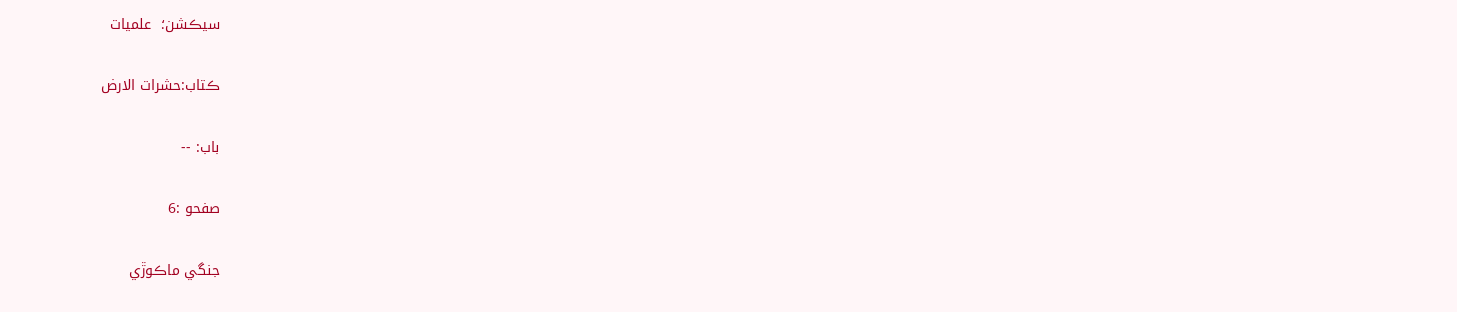سيڪشن؛  علميات

ڪتاب:حشرات الارض

باب: --

صفحو :6

جنگي ماڪوڙي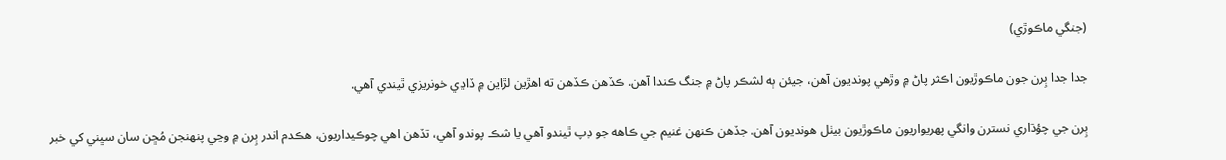(جنگي ماڪوڙي)

جدا جدا ٻِرن جون ماڪوڙيون اڪثر پاڻ ۾ وڙهي پونديون آهن، جيئن ٻه لشڪر پاڻ ۾ جنگ ڪندا آهن. ڪڏهن ڪڏهن ته اهڙين لڙاين ۾ ڏاڍي خونريزي ٿيندي آهي.

ٻِرن جي چؤڌاري نسترن وانگي پهريواريون ماڪوڙيون بيٺل هونديون آهن. جڏهن ڪنهن غنيم جي ڪاهه جو ڊپ ٿيندو آهي يا شڪ پوندو آهي، تڏهن اهي چوڪيداريون، هڪدم اندر ٻِرن ۾ وڃي پنهنجن مُڇن سان سڀني کي خبر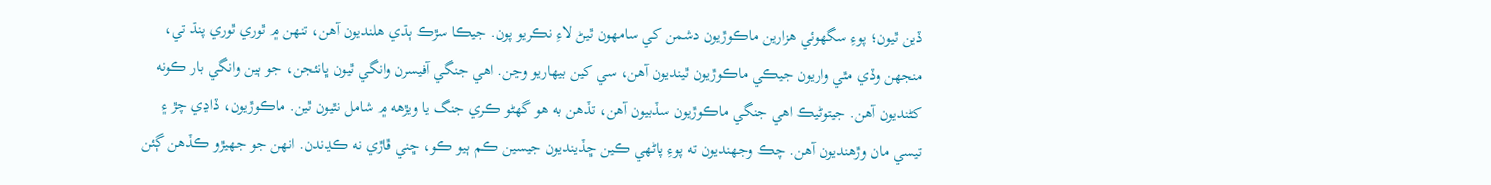ڏين ٿيون؛ پوءِ سگهوئي هزارين ماڪوڙيون دشمن کي سامهون ٿيڻ لاءِ نڪريو پون. جيڪا سڙڪ ٻڌي هلنديون آهن، تنهن ۾ ٿوري ٿوري پنڌ تي، منجهن وڏي مٿي واريون جيڪي ماڪوڙيون ٿينديون آهن، سي کين بيهاريو وڃن. اهي جنگي آفيسرن وانگي ٿيون ڀانئجن، جو ٻين وانگي بار ڪونه کڻنديون آهن. جيتوڻيڪ اهي جنگي ماڪوڙيون سڏبيون آهن، تڏهن به هو گهڻو ڪري جنگ يا ويڙهه ۾ شامل نٿيون ٿين. ماڪوڙيون، ڏاڍي چڙ ۽ تيسي مان وڙهنديون آهن. چڪ وجهنديون ته پوءِ پاڻهي ڪين ڇڏينديون جيسين ڪم ٻيو ڪو، ڇني ڦاڙي نه ڪڍندن. انهن جو جهيڙو ڪڏهن ڳئن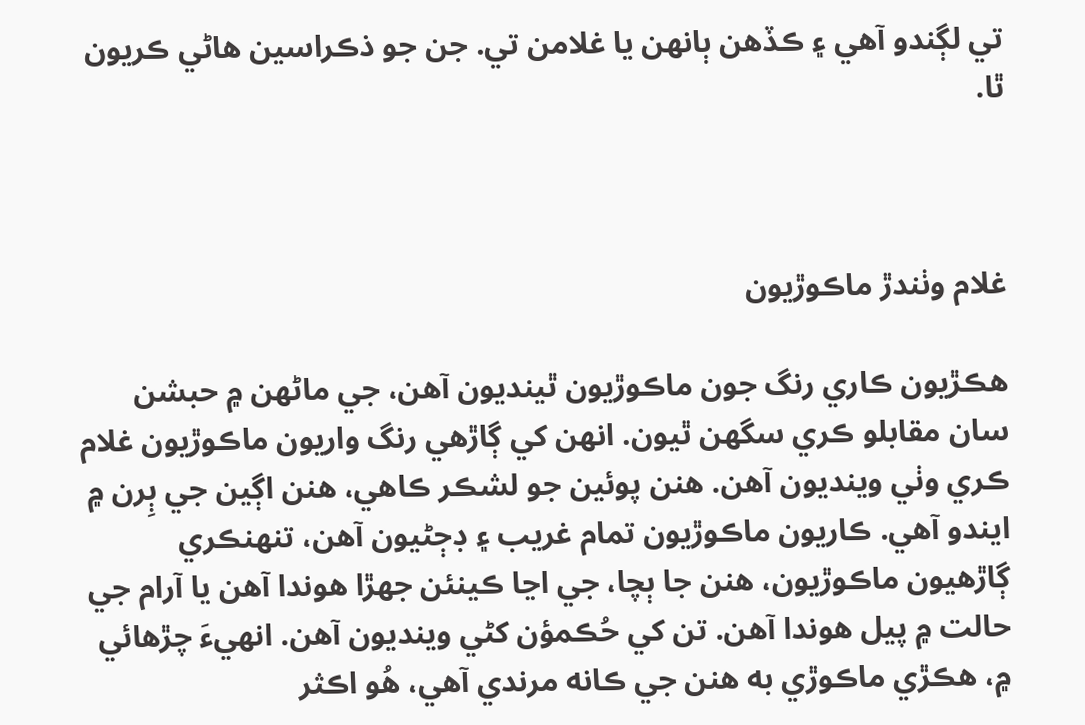تي لڳندو آهي ۽ ڪڏهن ٻانهن يا غلامن تي. جن جو ذڪراسين هاڻي ڪريون ٿا.



غلام وٺندڙ ماڪوڙيون

هڪڙيون ڪاري رنگ جون ماڪوڙيون ٿينديون آهن، جي ماڻهن ۾ حبشن سان مقابلو ڪري سگهن ٿيون. انهن کي ڳاڙهي رنگ واريون ماڪوڙيون غلام ڪري وٺي وينديون آهن. هنن پوئين جو لشڪر ڪاهي، هنن اڳين جي ٻِرن ۾ ايندو آهي. ڪاريون ماڪوڙيون تمام غريب ۽ ڊڄڻيون آهن، تنهنڪري ڳاڙهيون ماڪوڙيون، هنن جا ٻچا، جي اڃا ڪينئن جهڙا هوندا آهن يا آرام جي حالت ۾ پيل هوندا آهن. تن کي حُڪمؤن کڻي وينديون آهن. انهيءَ چڙهائي ۾، هڪڙي ماڪوڙي به هنن جي ڪانه مرندي آهي، هُو اڪثر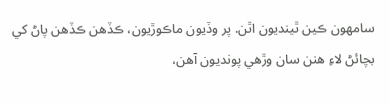سامهون ڪين ٿينديون اٿن. پر وڏيون ماڪوڙيون، ڪڏهن ڪڏهن پاڻ کي بچائڻ لاءِ هنن سان وڙهي پونديون آهن،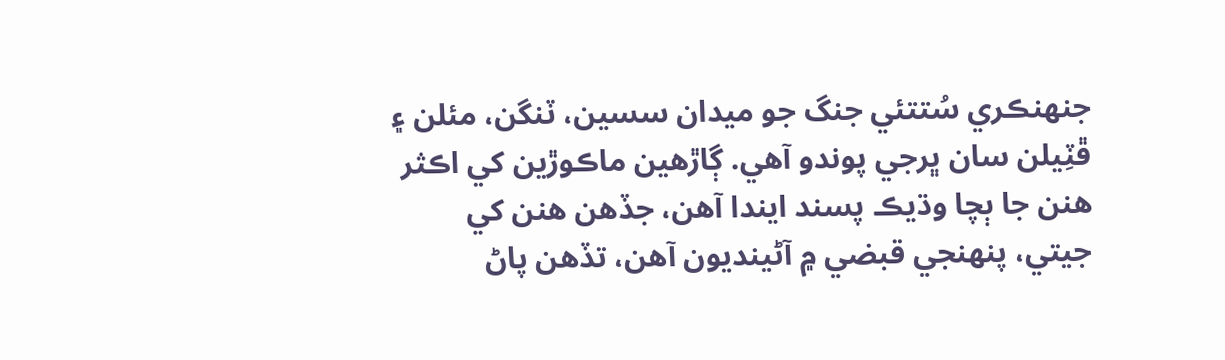جنهنڪري سُتتئي جنگ جو ميدان سسين، ٽنگن، مئلن ۽ ڦٽِيلن سان ڀرجي پوندو آهي. ڳاڙهين ماڪوڙين کي اڪثر هنن جا ٻچا وڌيڪ پسند ايندا آهن، جڏهن هنن کي جيتي، پنهنجي قبضي ۾ آڻينديون آهن، تڏهن پاڻ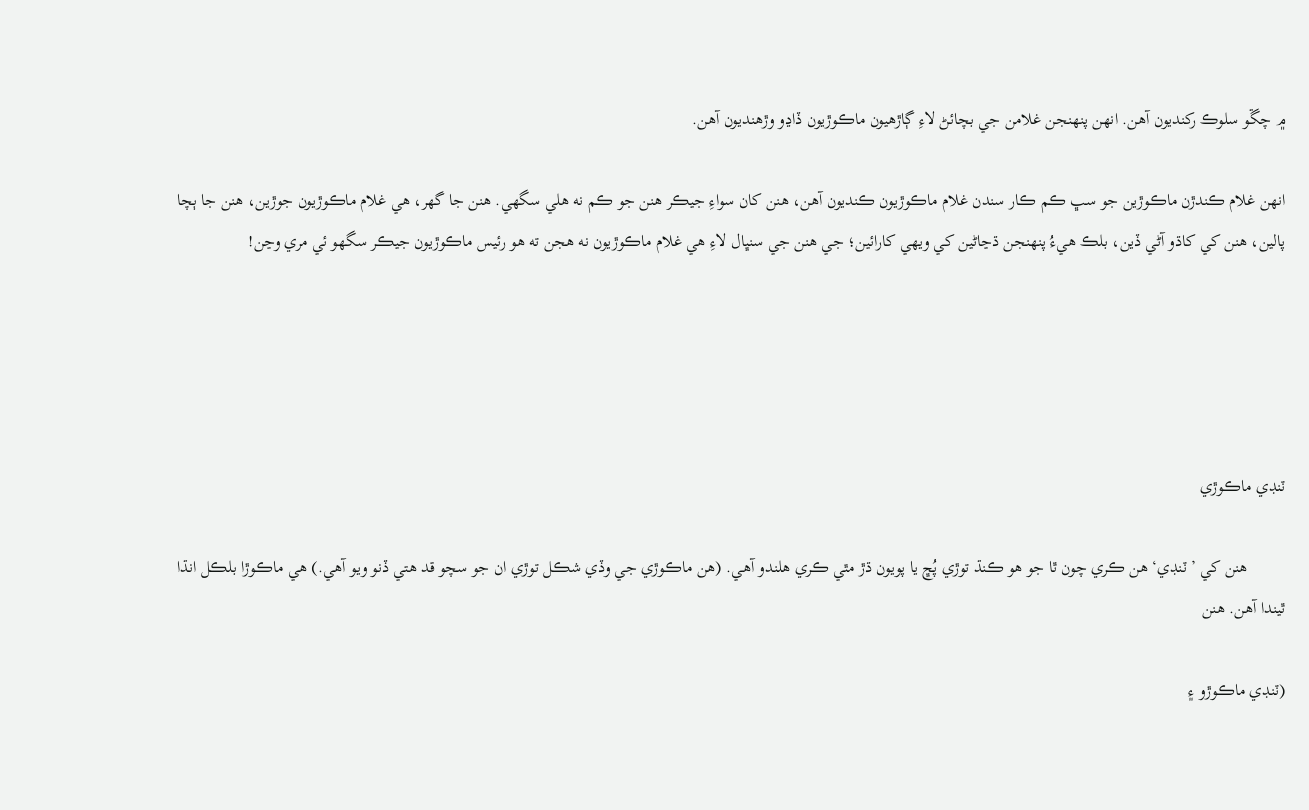۾ چڱو سلوڪ رکنديون آهن. انهن پنهنجن غلامن جي بچائڻ لاءِ ڳاڙهيون ماڪوڙيون ڏاڍو وڙهنديون آهن.

انهن غلام ڪندڙن ماڪوڙين جو سڀ ڪم ڪار سندن غلام ماڪوڙيون ڪنديون آهن، هنن کان سواءِ جيڪر هنن جو ڪم نه هلي سگهي. هنن جا گهر، هي غلام ماڪوڙيون جوڙين، هنن جا ٻچا پالين، هنن کي کاڌو آڻي ڏين، بلڪ هيءُ پنهنجن ڌڃاڻين کي ويهي کارائين؛ جي هنن جي سنڀال لاءِ هي غلام ماڪوڙيون نه هجن ته هو رئيس ماڪوڙيون جيڪر سگهو ئي مري وڃن!





ٽنڊي ماڪوڙي

         هنن کي ’ٽنڊي‘ هن ڪري چون ٿا جو هو ڪنڌ توڙي پُڇ يا پويون ڌڙ مٿي ڪري هلندو آهي. (هن ماڪوڙي جي وڏي شڪل توڙي ان جو سچو قد هتي ڏنو ويو آهي.) هي ماڪوڙا بلڪل انڌا ٿيندا آهن. هنن

(ٽنڊي ماڪوڙو ۽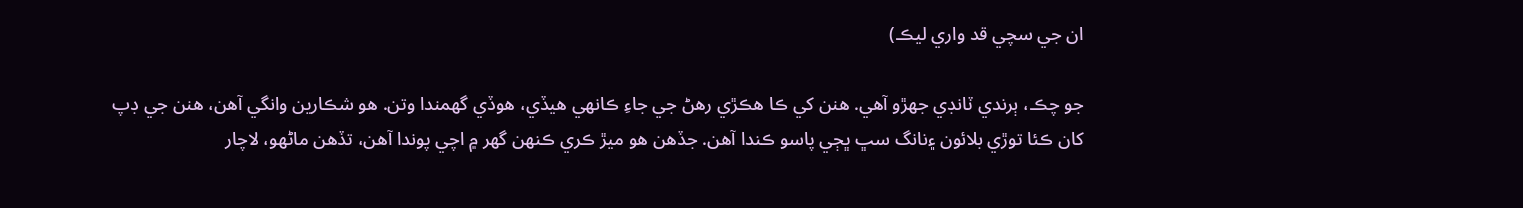ان جي سچي قد واري ليڪ)

جو چڪ، ٻرندي ٽانڊي جهڙو آهي. هنن کي ڪا هڪڙي رهڻ جي جاءِ ڪانهي هيڏي، هوڏي گهمندا وتن. هو شڪارين وانگي آهن، هنن جي ڊپ کان ڪئا توڙي بلائون ۽نانگ سڀ ڀڄي پاسو ڪندا آهن. جڏهن هو ميڙ ڪري ڪنهن گهر ۾ اچي پوندا آهن، تڏهن ماڻهو، لاچار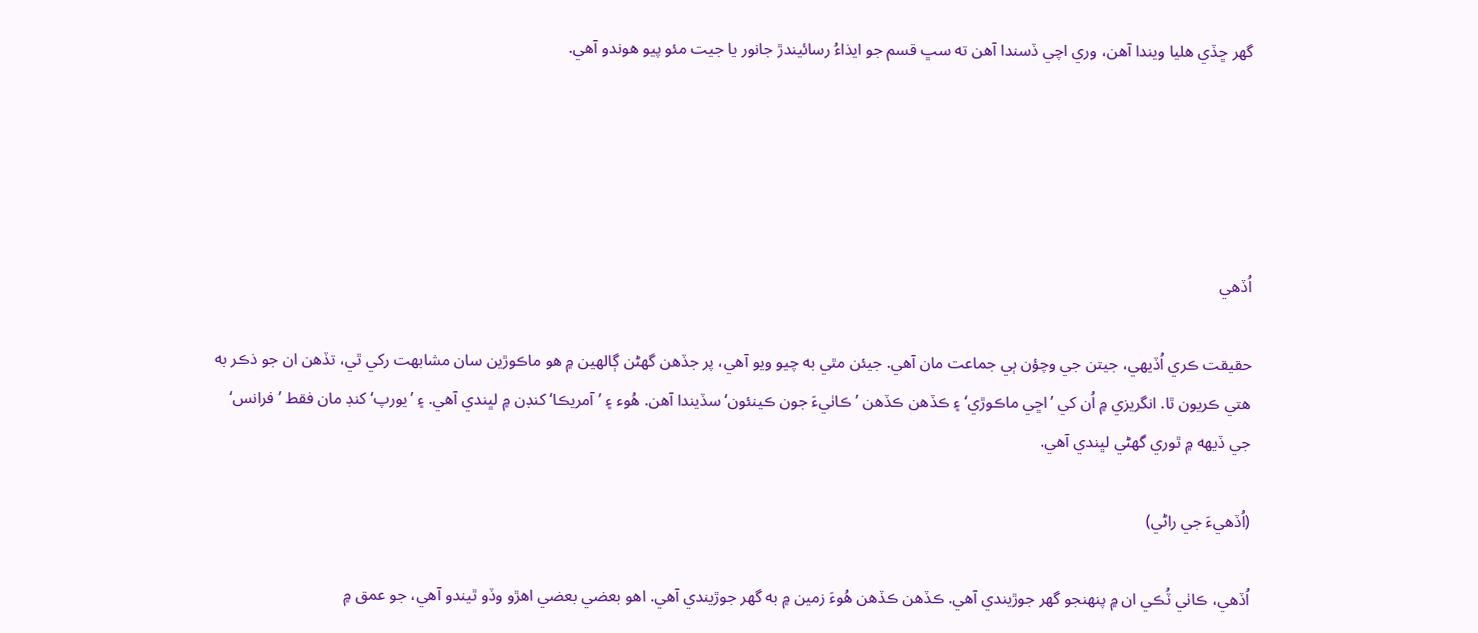گهر ڇڏي هليا ويندا آهن، وري اچي ڏسندا آهن ته سڀ قسم جو ايذاءُ رسائيندڙ جانور يا جيت مئو پيو هوندو آهي.





اُڏهي

حقيقت ڪري اُڏيهي، جيتن جي وچؤن ٻي جماعت مان آهي. جيئن مٿي به چيو ويو آهي، پر جڏهن گهڻن ڳالهين ۾ هو ماڪوڙين سان مشابهت رکي ٿي، تڏهن ان جو ذڪر به هتي ڪريون ٿا. انگريزي ۾ اُن کي ’اڇي ماڪوڙي‘ ۽ ڪڏهن ڪڏهن ’ڪاٺيءَ جون ڪينئون‘ سڏيندا آهن. هُوء ۽ ’آمريڪا‘ کنڊن ۾ لڀندي آهي. ۽ ’يورپ‘ کنڊ مان فقط ’فرانس‘ جي ڏيهه ۾ ٿوري گهڻي لڀندي آهي.

(اُڏهيءَ جي راڻي)

اُڏهي، ڪاٺي ٽُڪي ان ۾ پنهنجو گهر جوڙيندي آهي. ڪڏهن ڪڏهن هُوءَ زمين ۾ به گهر جوڙيندي آهي. اهو بعضي بعضي اهڙو وڏو ٿيندو آهي، جو عمق ۾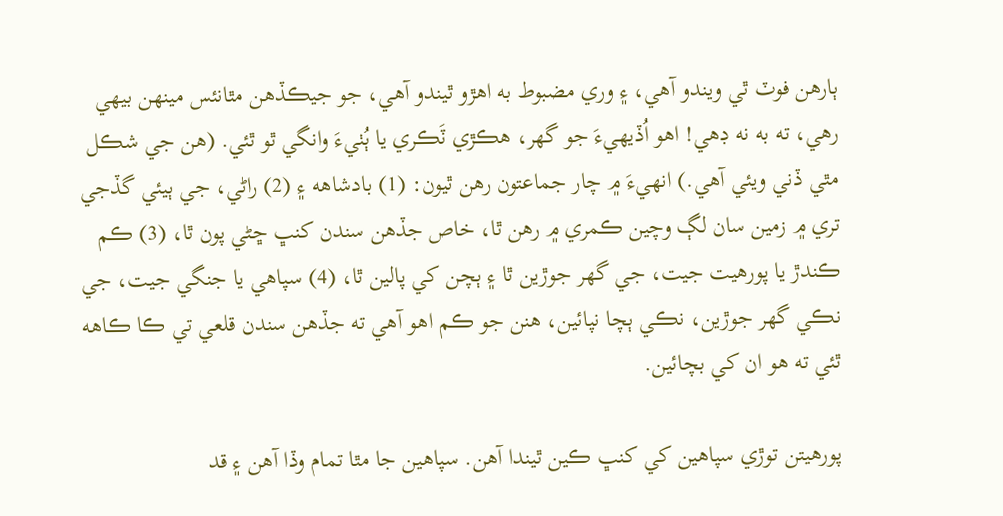ٻارهن فوٽ ٿي ويندو آهي، ۽ وري مضبوط به اهڙو ٿيندو آهي، جو جيڪڏهن مٿانئس مينهن بيهي رهي، ته به نه ڊهي! اهو اُڏيهيءَ جو گهر، هڪڙي ٽَڪري يا ٻُٺيءَ وانگي ٿو ٿئي. (هن جي شڪل مٿي ڏني ويئي آهي.) انهيءَ ۾ چار جماعتون رهن ٿيون: (1) بادشاهه ۽ (2) راڻي، جي ٻيئي گڏجي تري ۾ زمين سان لڳ وچين ڪمري ۾ رهن ٿا، خاص جڏهن سندن کنڀ ڇڻي پون ٿا، (3) ڪم ڪندڙ يا پورهيت جيت، جي گهر جوڙين ٿا ۽ ٻچن کي پالين ٿا، (4) سپاهي يا جنگي جيت، جي نڪي گهر جوڙين، نڪي ٻچا نپائين، هنن جو ڪم اهو آهي ته جڏهن سندن قلعي تي ڪا ڪاهه ٿئي ته هو ان کي بچائين.

پورهيتن توڙي سپاهين کي کنڀ ڪين ٿيندا آهن. سپاهين جا مٿا تمام وڏا آهن ۽ قد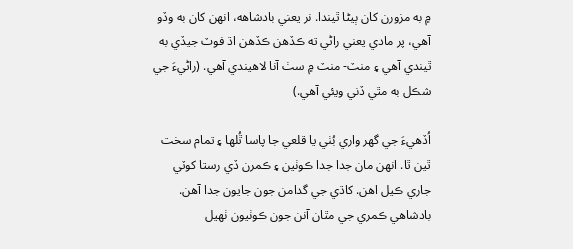۾ به مزورن کان ٻيڻا ٿيندا. نر يعني بادشاهه، انهن کان به وڏو آهي، پر مادي يعني راڻي ته ڪڏهن ڪڏهن اڌ فوٽ جيڏي به ٿيندي آهي ۽ منٽ- منٽ ۾ سٺ آنا لاهيندي آهي. (راڻيءَ جي شڪل به مٿي ڏني ويئي آهي.)

اُڏهيءَ جي گهر واري بُٺي يا قلعي جا پاسا ٿُلها ۽ تمام سخت ٿين ٿا. انهن مان جدا جدا ڪوٺين ۽ ڪمرن ڏي رستا کوٽي جاري ڪيل اهن. کاڌي جي گدامن جون جايون جدا آهن. بادشاهي ڪمري جي مٿان آنن جون ڪوٺيون ٺهيل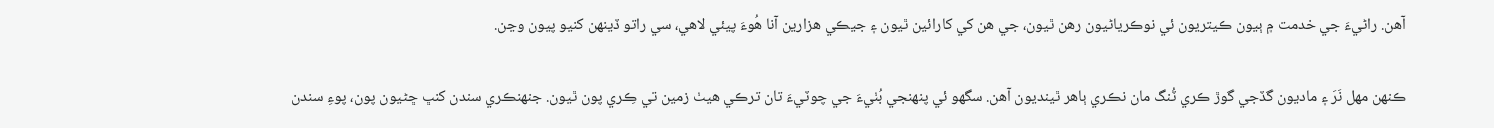آهن. راڻيءَ جي خدمت ۾ ٻيون ڪيتريون ئي نوڪرياڻيون رهن ٿيون، جي هن کي کارائين ٿيون ۽ جيڪي هزارين آنا هُوءَ پيئي لاهي، سي راتو ڏينهن کنيو پيون وڃن.

ڪنهن مهل نَرَ ۽ ماديون گڏجي گوڙ ڪري ٽُنگ مان نڪري ٻاهر ٿينديون آهن. سگهو ئي پنهنجي بُٺيءَ جي چوٽيءَ تان ترڪي هيٺ زمين تي ڪِري پون ٿيون. جنهنڪري سندن کنڀ ڇڻيون پون، پوءِ سندن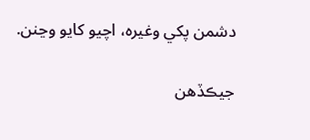دشمن پکي وغيره، اچيو کايو وڃنن.

جيڪڏهن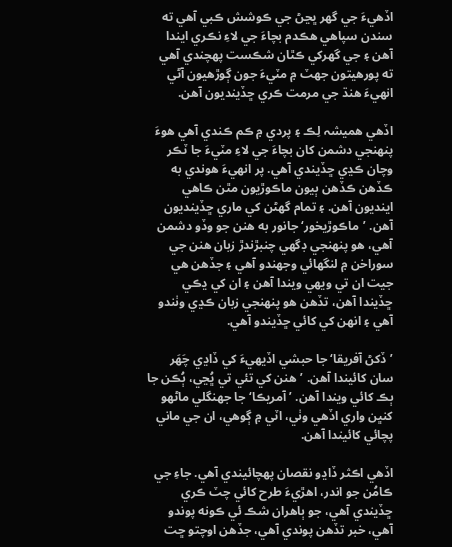اڏهيءَ جي گهر ڀڃڻ جي ڪوشش ڪبي آهي ته سندن سپاهي هڪدم بچاءَ جي لاءِ نڪري ايندا آهن ۽ جي گهرکي ڪٿان شڪست پهچندي آهي ته پورهيتون جهٽ ۾ مٽيءَ جون ڳوڙهيون آڻي انهيءَ هنڌ جي مرمت ڪري ڇڏينديون آهن.

اڏهي هميشہ لِڪ ۽ پردي ۾ ڪم ڪندي آهي هوءَ پنهنجي دشمن کان بچاءَ جي لاءِ مٽيءَ جا ٽڪر وچان ڪڍي ڇڏيندي آهي. پر انهيءَ هوندي به ڪڏهن ڪڏهن ٻيون ماڪوڙيون مٿن ڪاهي اينديون آهن. ۽ تمام گهڻن کي ماري ڇڏينديون آهن. ’ماڪوڙيخور‘ جانور به هنن جو وڏو دشمن آهي، هو پنهنجي ڊگهي چنبڙندڙ زبان هنن جي سوراخن ۾ لنگهائي وجهندو آهي ۽ جڏهن هي جيت ان تي ويهي ويندا آهن ۽ ان کي ڍڪي ڇڏيندا آهن، تڏهن هو پنهنجي زبان ڪڍي وٺندو آهي ۽ انهن کي کائي ڇڏيندو آهي.

’ڏکڻ آفريقا‘ جا حبشي اڏيهيءَ کي ڏاڍي چَهَر سان کائيندا آهن. ’هنن کي تئي تي ڀُڃي، ٻُڪن جا ٻڪ کائي ويندا آهن. ’آمريڪا‘ جا جهنگلي ماڻهو کنڀن واري اڏهي وٺي، اٽي ۾ ڳوهي، ان جي ماني پچائي کائيندا آهن.

اڏهي اڪثر ڏاڍو نقصان پهچائيندي آهي. جاءِ جي ڪامُن جو اندر، اهڙيءَ طرح کائي چٽ ڪري ڇڏيندي آهي، جو ٻاهران شڪ ئي ڪونه پوندو آهي، خبر تڏهن پوندي آهي، جڏهن اوچتو ڇت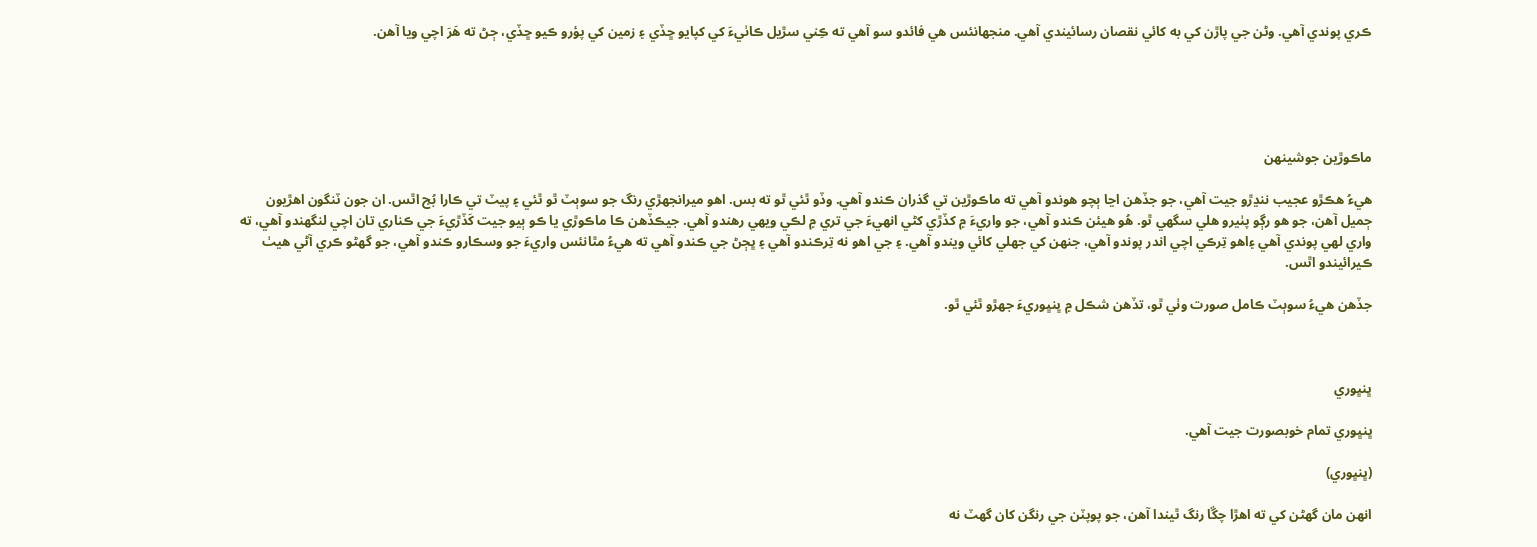ڪري پوندي آهي. وڻن جي پاڙن کي به کائي نقصان رسائيندي آهي. منجهانئس هي فائدو سو آهي ته ڪِني سڙيل ڪاٺيءَ کي کپايو ڇڏي ۽ زمين کي پؤرو ڪيو ڇڏي، ڄڻ ته هَرَ اچي ويا آهن.





ماڪوڙين جوشينهن

هيءُ هڪڙو عجيب ننڍڙو جيت آهي، جو جڏهن اڃا ٻچو هوندو آهي ته ماڪوڙين تي گذران ڪندو آهي. وڏو ٿئي ٿو ته بس. اهو ميرانجهڙي رنگ جو سوٻٽ ٿو ٿئي ۽ پيٽ تي ڪارا بُج اٿس. ان جون ٽنگون اهڙيون ڄميل آهن، جو هو رڳو پٺيرو هلي سگهي ٿو. هُو هيئن ڪندو آهي، جو واريءَ ۾ کڏڙي کڻي انهيءَ جي تري ۾ لڪي ويهي رهندو آهي. جيڪڏهن ڪا ماڪوڙي يا ڪو ٻيو جيت کَڏڙيءَ جي ڪناري تان اچي لنگهندو آهي، ته واري لهي پوندي آهي ۽اهو تِرڪي اچي اندر پوندو آهي، جنهن کي جهلي کائي ويندو آهي. ۽ جي اهو نه تِرڪندو آهي ۽ ڀڄڻ جي ڪندو آهي ته هيءُ مٿانئس واريءَ جو وسڪارو ڪندو آهي، جو گهڻو ڪري آڻي هيٺ ڪيرائيندو اٿس.

جڏهن هيءُ سوٻٽ ڪامل صورت وٺي ٿو، تڏهن شڪل ۾ ڀنڀوريءَ جهڙو ٿئي ٿو.



ڀنڀوري

ڀنڀوري تمام خوبصورت جيت آهي.

(ڀنڀوري)

انهن مان گهڻن کي ته اهڙا چڱا رنگ ٿيندا آهن، جو پوپٽن جي رنگن کان گهٽ نه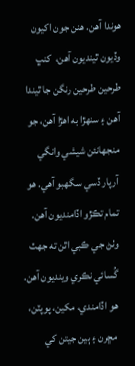هوندا آهن. هنن جون اکيون وڏيون ٿينديون آهن،  کنڀ طرحين طرحين رنگن جا ٿيندا آهن ۽ سنهڙا به اهڙا آهن، جو منجهانئن شيشي وانگي آرپار ڏسي سگهبو آهي. هو تمام تڪڙو اڏامنديون آهن. وٺڻ جي ڪبي اٿن ته جهٽ گُسائي نڪري وينديون آهن. هو اڏامندي، مکين، پوپٽن، مڇرن ۽ ٻين جيتن کي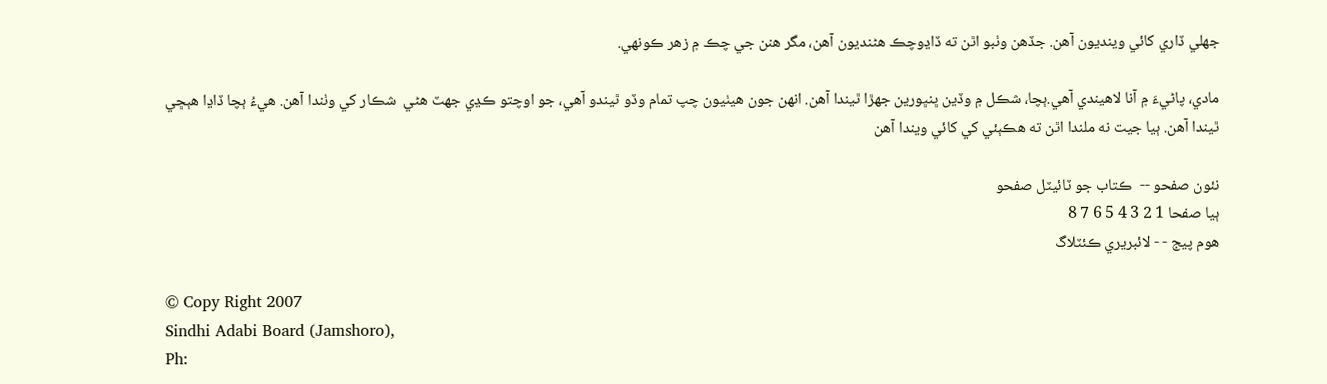جهلي ڏاري کائي وينديون آهن. جڏهن وٺبو اٿن ته ڏاڍوچڪ هڻنديون آهن، مگر هنن جي چڪ ۾ زهر ڪونهي.

مادي، پاڻيءَ ۾ آنا لاهيندي آهي.ٻچا، شڪل ۾ وڏين ڀنڀورين جهڙا ٿيندا آهن. انهن جون هيٺيون چپ تمام وڏو ٿيندو آهي، جو اوچتو ڪڍي جهٽ هڻي  شڪار کي وٺندا آهن. هيءُ ٻچا ڏاڍا هٻڇي ٿيندا آهن. ٻيا جيت نه ملندا اٿن ته هڪٻئي کي کائي ويندا آهن

نئون صفحو --  ڪتاب جو ٽائيٽل صفحو
ٻيا صفحا 1 2 3 4 5 6 7 8
هوم پيج - - لائبريري ڪئٽلاگ

© Copy Right 2007
Sindhi Adabi Board (Jamshoro),
Ph: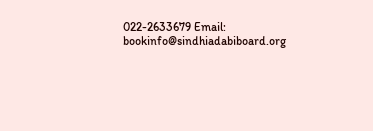022-2633679 Email: bookinfo@sindhiadabiboard.org